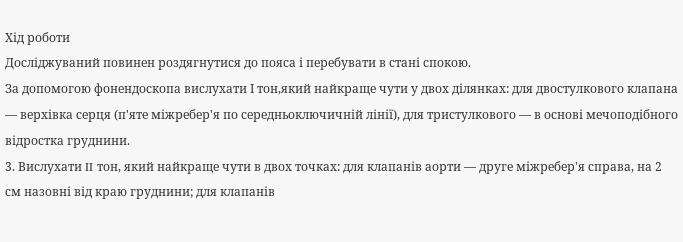Хід роботи
Досліджуваний повинен роздягнутися до пояса і перебувати в стані спокою.
За допомогою фонендоскопа вислухати І тон,який найкраще чути у двох ділянках: для двостулкового клапана — верхівка серця (п'яте міжребер'я по середньоключичній лінії), для тристулкового — в основі мечоподібного відростка груднини.
3. Вислухати II тон, який найкраще чути в двох точках: для клапанів аорти — друге міжребер'я справа, на 2 см назовні від краю груднини; для клапанів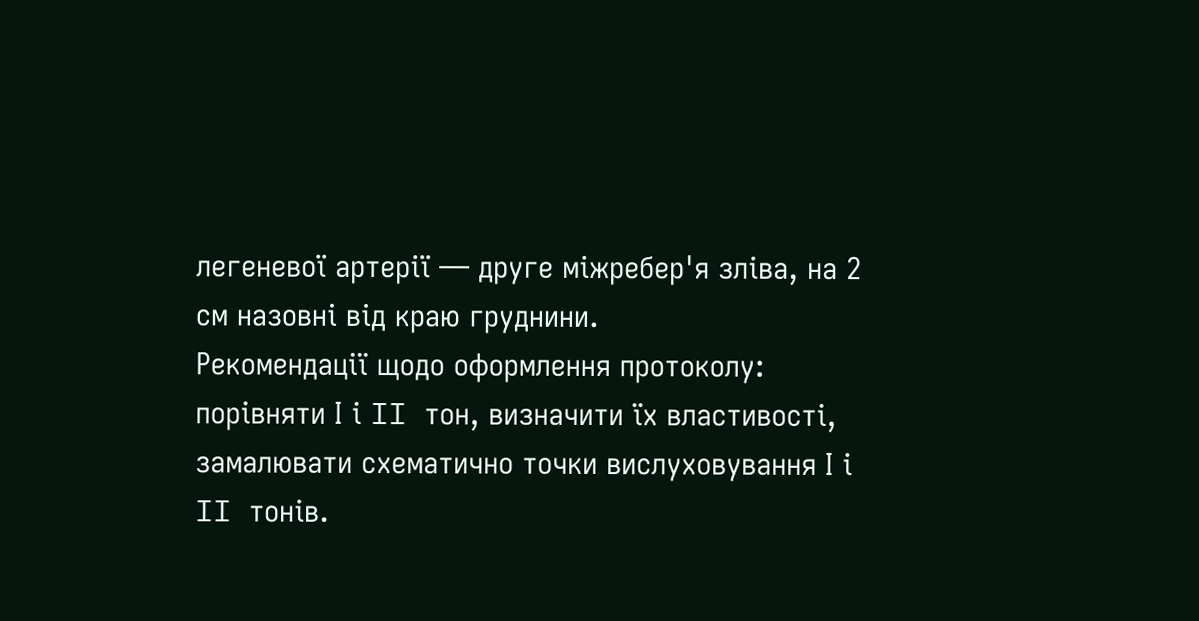легеневої артерії — друге міжребер'я зліва, на 2 см назовні від краю груднини.
Рекомендації щодо оформлення протоколу: порівняти І і II тон, визначити їх властивості, замалювати схематично точки вислуховування І і II тонів.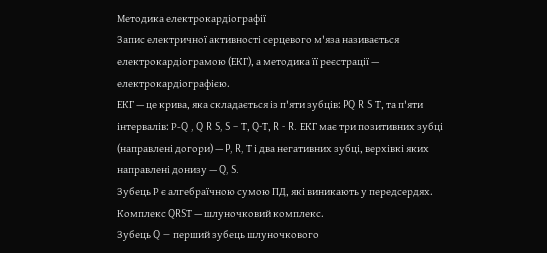Методика електрокардіографії
Запис електричної активності серцевого м'яза називається електрокардіограмою (ЕКГ), а методика її реєстрації — електрокардіографією.
ЕКГ — це крива, яка складається із п'яти зубців: PQ R S Т, та п'яти інтервалів: Р-Q , Q R S, S – Т, Q-Т, R - R. ЕКГ має три позитивних зубці (направлені догори) — P, R, Т і два негативних зубці, верхівкі яких направлені донизу — Q, S.
Зубець Р є алгебраїчною сумою ПД, які виникають у передсердях. Комплекс QRSТ — шлуночковий комплекс.
Зубець Q — перший зубець шлуночкового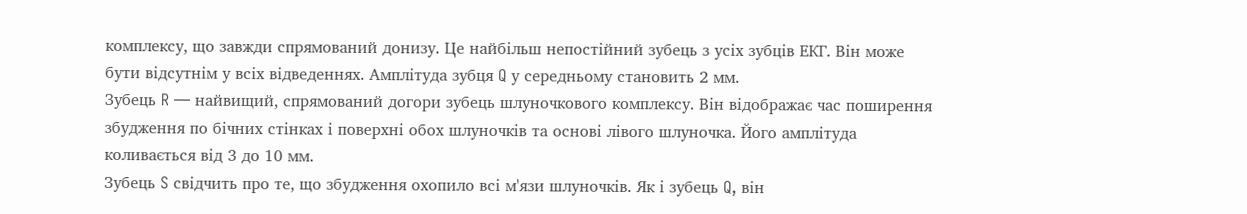комплексу, що завжди спрямований донизу. Це найбільш непостійний зубець з усіх зубців ЕКГ. Він може бути відсутнім у всіх відведеннях. Амплітуда зубця Q у середньому становить 2 мм.
Зубець R — найвищий, спрямований догори зубець шлуночкового комплексу. Він відображає час поширення збудження по бічних стінках і поверхні обох шлуночків та основі лівого шлуночка. Його амплітуда коливається від 3 до 10 мм.
Зубець S свідчить про те, що збудження охопило всі м'язи шлуночків. Як і зубець Q, він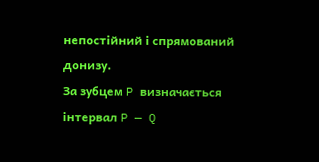непостійний і спрямований донизу.
За зубцем P визначається інтервал P — Q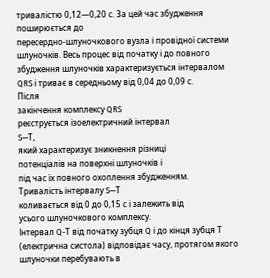тривалістю 0,12—0,20 с. За цей час збудження поширюється до
пересердно-шлуночкового вузла і провідної системи шлуночків. Весь процес від початку і до повного збудження шлуночків характеризується інтервалом QRS і триває в середньому від 0,04 до 0,09 с.
Після
закінчення комплексу QRS
реєструється ізоелектричний інтервал
S—Т,
який характеризує зникнення різниці
потенціалів на поверхні шлуночків і
під час їх повного охоплення збудженням.
Тривалість інтервалу S—Т
коливається від 0 до 0,15 с і залежить від
усього шлуночкового комплексу.
Інтервал Q-Т від початку зубця Q і до кінця зубця Т (електрична систола) відповідає часу, протягом якого шлуночки перебувають в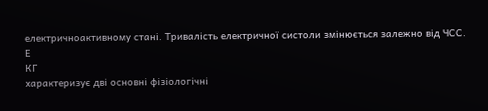електричноактивному стані. Тривалість електричної систоли змінюється залежно від ЧСС.
Е
КГ
характеризує дві основні фізіологічні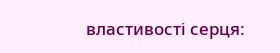властивості серця: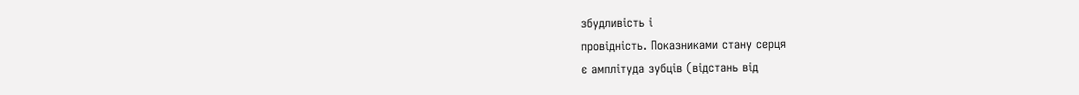збудливість і
провідність. Показниками стану серця
є амплітуда зубців (відстань від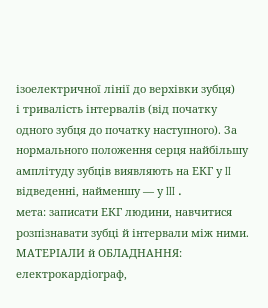ізоелектричної лінії до верхівки зубця)
і тривалість інтервалів (від початку
одного зубця до початку наступного). За
нормального положення серця найбільшу
амплітуду зубців виявляють на ЕКГ у II
відведенні, найменшу — у III .
мета: записати ЕКГ людини, навчитися розпізнавати зубці й інтервали між ними.
МАТЕРІАЛИ й ОБЛАДНАННЯ: електрокардіограф,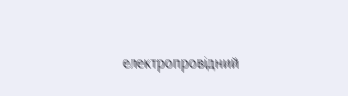електропровідний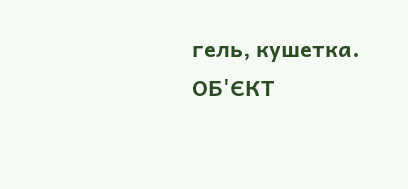гель, кушетка.
ОБ'ЄКТ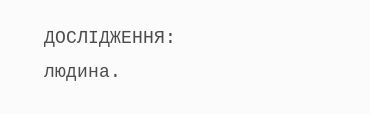ДОСЛІДЖЕННЯ: людина.